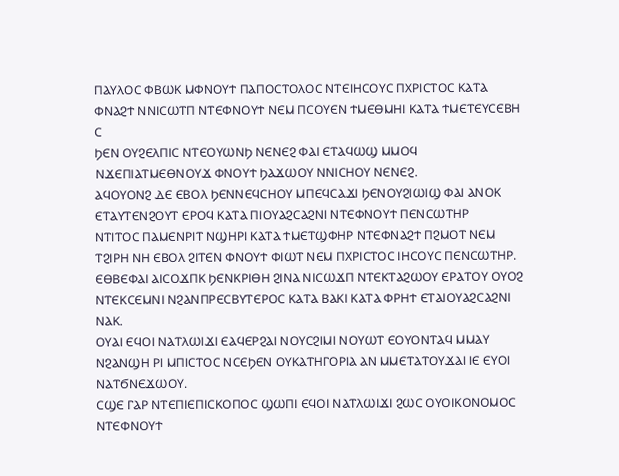ⲠⲀⲨⲖⲞⲤ ⲪⲂⲰⲔ ⲘⲪⲚⲞⲨϮ ⲠⲀⲠⲞⲤⲦⲞⲖⲞⲤ ⲚⲦⲈⲒⲎⲤⲞⲨⲤ ⲠⲬⲢⲒⲤⲦⲞⲤ ⲔⲀⲦⲀ ⲪⲚⲀϨϮ ⲚⲚⲒⲤⲰⲦⲠ ⲚⲦⲈⲪⲚⲞⲨϮ ⲚⲈⲘ ⲠⲤⲞⲨⲈⲚ ϮⲘⲈⲐⲘⲎⲒ ⲔⲀⲦⲀ ϮⲘⲈⲦⲈⲨⲤⲈⲂⲎ Ⲥ
ϦⲈⲚ ⲞⲨϨⲈⲖⲠⲒⲤ ⲚⲦⲈⲞⲨⲰⲚϦ ⲚⲈⲚⲈϨ ⲪⲀⲒ ⲈⲦⲀϤⲰϢ ⲘⲘⲞϤ ⲚϪⲈⲠⲒⲀⲦⲘⲈⲐⲚⲞⲨϪ ⲪⲚⲞⲨϮ ϦⲀϪⲰⲞⲨ ⲚⲚⲒⲤⲎⲞⲨ ⲚⲈⲚⲈϨ.
ⲀϤⲞⲨⲞⲚϨ ⲆⲈ ⲈⲂⲞⲖ ϦⲈⲚⲚⲈϤⲤⲎⲞⲨ ⲘⲠⲈϤⲤⲀϪⲒ ϦⲈⲚⲞⲨϨⲒⲰⲒϢ ⲪⲀⲒ ⲀⲚⲞⲔ ⲈⲦⲀⲨⲦⲈⲚϨⲞⲨⲦ ⲈⲢⲞϤ ⲔⲀⲦⲀ ⲠⲒⲞⲨⲀϨⲤⲀϨⲚⲒ ⲚⲦⲈⲪⲚⲞⲨϮ ⲠⲈⲚⲤⲰⲦⲎⲢ
ⲚⲦⲒⲦⲞⲤ ⲠⲀⲘⲈⲚⲢⲒⲦ ⲚϢⲎⲢⲒ ⲔⲀⲦⲀ ϮⲘⲈⲦϢⲪⲎⲢ ⲚⲦⲈⲪⲚⲀϨϮ ⲠϨⲘⲞⲦ ⲚⲈⲘ ⲦϨⲒⲢⲎ ⲚⲎ ⲈⲂⲞⲖ ϨⲒⲦⲈⲚ ⲪⲚⲞⲨϮ ⲪⲒⲰⲦ ⲚⲈⲘ ⲠⲬⲢⲒⲤⲦⲞⲤ ⲒⲎⲤⲞⲨⲤ ⲠⲈⲚⲤⲰⲦⲎⲢ.
ⲈⲐⲂⲈⲪⲀⲒ ⲀⲒⲤⲞϪⲠⲔ ϦⲈⲚⲔⲢⲒⲐⲎ ϨⲒⲚⲀ ⲚⲒⲤⲰϪⲠ ⲚⲦⲈⲔⲦⲀϨⲰⲞⲨ ⲈⲢⲀⲦⲞⲨ ⲞⲨⲞϨ ⲚⲦⲈⲔⲤⲈⲘⲚⲒ ⲚϨⲀⲚⲠⲢⲈⲤⲂⲨⲦⲈⲢⲞⲤ ⲔⲀⲦⲀ ⲂⲀⲔⲒ ⲔⲀⲦⲀ ⲪⲢⲎϮ ⲈⲦⲀⲒⲞⲨⲀϨⲤⲀϨⲚⲒ ⲚⲀⲔ.
ⲞⲨⲀⲒ ⲈϤⲞⲒ ⲚⲀⲦⲖⲰⲒϪⲒ ⲈⲀϤⲈⲢϨⲀⲒ ⲚⲞⲨⲤϨⲒⲘⲒ ⲚⲞⲨⲰⲦ ⲈⲞⲨⲞⲚⲦⲀϤ ⲘⲘⲀⲨ ⲚϨⲀⲚϢⲎ ⲢⲒ ⲘⲠⲒⲤⲦⲞⲤ ⲚⲤⲈϦⲈⲚ ⲞⲨⲔⲀⲦⲎⲄⲞⲢⲒⲀ ⲀⲚ ⲘⲘⲈⲦⲀⲦⲞⲨϪⲀⲒ ⲒⲈ ⲈⲨⲞⲒ ⲚⲀⲦϬⲚⲈϪⲰⲞⲨ.
ⲤϢⲈ ⲄⲀⲢ ⲚⲦⲈⲠⲒⲈⲠⲒⲤⲔⲞⲠⲞⲤ ϢⲰⲠⲒ ⲈϤⲞⲒ ⲚⲀⲦⲖⲰⲒϪⲒ ϨⲰⲤ ⲞⲨⲞⲒⲔⲞⲚⲞⲘⲞⲤ ⲚⲦⲈⲪⲚⲞⲨϮ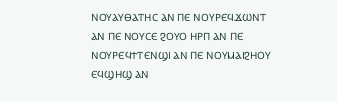ⲚⲞⲨⲀⲨⲐⲀⲦⲎⲤ ⲀⲚ ⲠⲈ ⲚⲞⲨⲢⲈϤϪⲰⲚⲦ ⲀⲚ ⲠⲈ ⲚⲞⲨⲤⲈ ϨⲞⲨⲞ ⲎⲢⲠ ⲀⲚ ⲠⲈ ⲚⲞⲨⲢⲈϤϮⲦⲈⲚϢⲒ ⲀⲚ ⲠⲈ ⲚⲞⲨⲘⲀⲒϨⲎⲞⲨ ⲈϤϢⲎϢ ⲀⲚ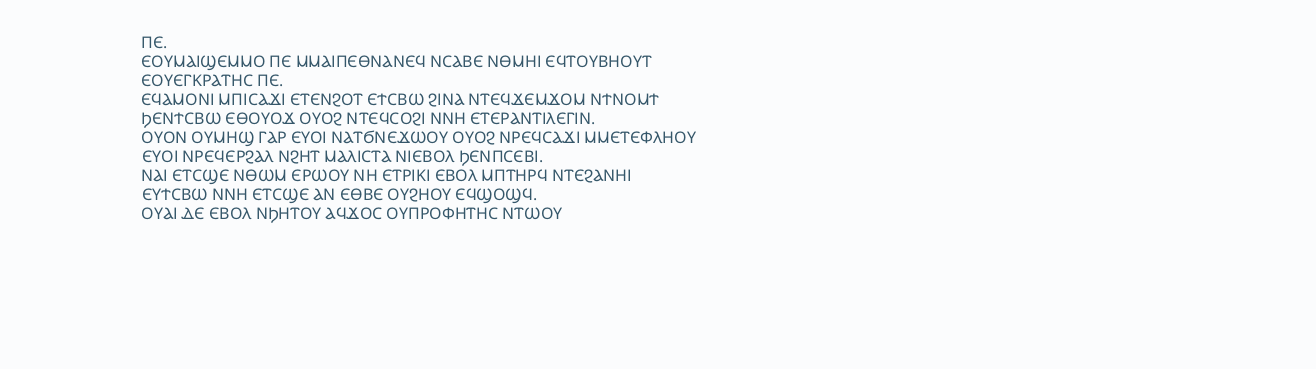ⲠⲈ.
ⲈⲞⲨⲘⲀⲒϢⲈⲘⲘⲞ ⲠⲈ ⲘⲘⲀⲒⲠⲈⲐⲚⲀⲚⲈϤ ⲚⲤⲀⲂⲈ ⲚⲐⲘⲎⲒ ⲈϤⲦⲞⲨⲂⲎⲞⲨⲦ ⲈⲞⲨⲈⲄⲔⲢⲀⲦⲎⲤ ⲠⲈ.
ⲈϤⲀⲘⲞⲚⲒ ⲘⲠⲒⲤⲀϪⲒ ⲈⲦⲈⲚϨⲞⲦ ⲈϮⲤⲂⲰ ϨⲒⲚⲀ ⲚⲦⲈϤϪⲈⲘϪⲞⲘ ⲚϮⲚⲞⲘϮ ϦⲈⲚϮⲤⲂⲰ ⲈⲐⲞⲨⲞϪ ⲞⲨⲞϨ ⲚⲦⲈϤⲤⲞϨⲒ ⲚⲚⲎ ⲈⲦⲈⲢⲀⲚⲦⲒⲖⲈⲄⲒⲚ.
ⲞⲨⲞⲚ ⲞⲨⲘⲎϢ ⲄⲀⲢ ⲈⲨⲞⲒ ⲚⲀⲦϬⲚⲈϪⲰⲞⲨ ⲞⲨⲞϨ ⲚⲢⲈϤⲤⲀϪⲒ ⲘⲘⲈⲦⲈⲪⲖⲎⲞⲨ ⲈⲨⲞⲒ ⲚⲢⲈϤⲈⲢϨⲀⲖ ⲚϨⲎⲦ ⲘⲀⲖⲒⲤⲦⲀ ⲚⲒⲈⲂⲞⲖ ϦⲈⲚⲠⲤⲈⲂⲒ.
ⲚⲀⲒ ⲈⲦⲤϢⲈ ⲚⲐⲰⲘ ⲈⲢⲰⲞⲨ ⲚⲎ ⲈⲦⲢⲒⲔⲒ ⲈⲂⲞⲖ ⲘⲠⲦⲎⲢϤ ⲚⲦⲈϨⲀⲚⲎⲒ ⲈⲨϮⲤⲂⲰ ⲚⲚⲎ ⲈⲦⲤϢⲈ ⲀⲚ ⲈⲐⲂⲈ ⲞⲨϨⲎⲞⲨ ⲈϤϢⲞϢϤ.
ⲞⲨⲀⲒ ⲆⲈ ⲈⲂⲞⲖ ⲚϦⲎⲦⲞⲨ ⲀϤϪⲞⲤ ⲞⲨⲠⲢⲞⲪⲎⲦⲎⲤ ⲚⲦⲰⲞⲨ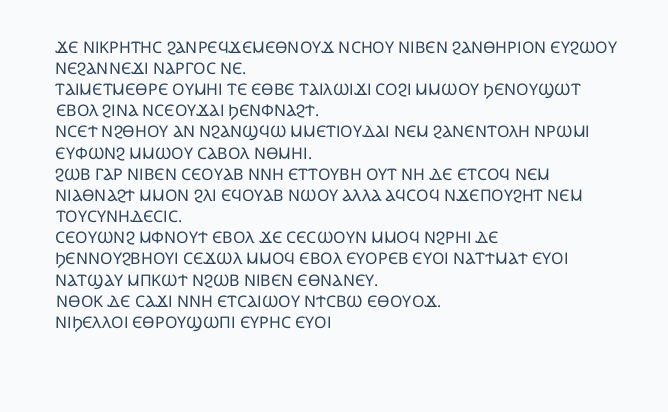ϪⲈ ⲚⲒⲔⲢⲎⲦⲎⲤ ϨⲀⲚⲢⲈϤϪⲈⲘⲈⲐⲚⲞⲨϪ ⲚⲤⲎⲞⲨ ⲚⲒⲂⲈⲚ ϨⲀⲚⲐⲎⲢⲒⲞⲚ ⲈⲨϨⲰⲞⲨ ⲚⲈϨⲀⲚⲚⲈϪⲒ ⲚⲀⲢⲄⲞⲤ ⲚⲈ.
ⲦⲀⲒⲘⲈⲦⲘⲈⲐⲢⲈ ⲞⲨⲘⲎⲒ ⲦⲈ ⲈⲐⲂⲈ ⲦⲀⲒⲖⲰⲒϪⲒ ⲤⲞϨⲒ ⲘⲘⲰⲞⲨ ϦⲈⲚⲞⲨϢⲰⲦ ⲈⲂⲞⲖ ϨⲒⲚⲀ ⲚⲤⲈⲞⲨϪⲀⲒ ϦⲈⲚⲪⲚⲀϨϮ.
ⲚⲤⲈϮ ⲚϨⲐⲎⲞⲨ ⲀⲚ ⲚϨⲀⲚϢϤⲰ ⲘⲘⲈⲦⲒⲞⲨⲆⲀⲒ ⲚⲈⲘ ϨⲀⲚⲈⲚⲦⲞⲖⲎ ⲚⲢⲰⲘⲒ ⲈⲨⲪⲰⲚϨ ⲘⲘⲰⲞⲨ ⲤⲀⲂⲞⲖ ⲚⲐⲘⲎⲒ.
ϨⲰⲂ ⲄⲀⲢ ⲚⲒⲂⲈⲚ ⲤⲈⲞⲨⲀⲂ ⲚⲚⲎ ⲈⲦⲦⲞⲨⲂⲎ ⲞⲨⲦ ⲚⲎ ⲆⲈ ⲈⲦⲤⲞϤ ⲚⲈⲘ ⲚⲒⲀⲐⲚⲀϨϮ ⲘⲘⲞⲚ ϨⲖⲒ ⲈϤⲞⲨⲀⲂ ⲚⲰⲞⲨ ⲀⲖⲖⲀ ⲀϤⲤⲞϤ ⲚϪⲈⲠⲞⲨϨⲎⲦ ⲚⲈⲘ ⲦⲞⲨⲤⲨⲚⲎⲆⲈⲤⲒⲤ.
ⲤⲈⲞⲨⲰⲚϨ ⲘⲪⲚⲞⲨϮ ⲈⲂⲞⲖ ϪⲈ ⲤⲈⲤⲰⲞⲨⲚ ⲘⲘⲞϤ ⲚϨⲢⲎⲒ ⲆⲈ ϦⲈⲚⲚⲞⲨϨⲂⲎⲞⲨⲒ ⲤⲈϪⲰⲖ ⲘⲘⲞϤ ⲈⲂⲞⲖ ⲈⲨⲞⲢⲈⲂ ⲈⲨⲞⲒ ⲚⲀⲦϮⲘⲀϮ ⲈⲨⲞⲒ ⲚⲀⲦϢⲀⲨ ⲘⲠⲔⲰϮ ⲚϨⲰⲂ ⲚⲒⲂⲈⲚ ⲈⲐⲚⲀⲚⲈⲨ.
ⲚⲐⲞⲔ ⲆⲈ ⲤⲀϪⲒ ⲚⲚⲎ ⲈⲦⲤⲀⲒⲰⲞⲨ ⲚϮⲤⲂⲰ ⲈⲐⲞⲨⲞϪ.
ⲚⲒϦⲈⲖⲖⲞⲒ ⲈⲐⲢⲞⲨϢⲰⲠⲒ ⲈⲨⲢⲎⲤ ⲈⲨⲞⲒ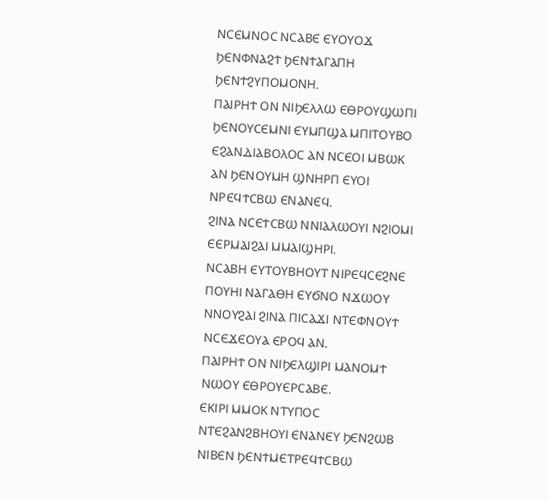ⲚⲤⲈⲘⲚⲞⲤ ⲚⲤⲀⲂⲈ ⲈⲨⲞⲨⲞϪ ϦⲈⲚⲪⲚⲀϨϮ ϦⲈⲚϮⲀⲄⲀⲠⲎ ϦⲈⲚϮϨⲨⲠⲞⲘⲞⲚⲎ.
ⲠⲀⲒⲢⲎϮ ⲞⲚ ⲚⲒϦⲈⲖⲖⲰ ⲈⲐⲢⲞⲨϢⲰⲠⲒ ϦⲈⲚⲞⲨⲤⲈⲘⲚⲒ ⲈⲨⲘⲠϢⲀ ⲘⲠⲒⲦⲞⲨⲂⲞ ⲈϨⲀⲚⲆⲒⲀⲂⲞⲖⲞⲤ ⲀⲚ ⲚⲤⲈⲞⲒ ⲘⲂⲰⲔ ⲀⲚ ϦⲈⲚⲞⲨⲘⲎ ϢⲚⲎⲢⲠ ⲈⲨⲞⲒ ⲚⲢⲈϤϮⲤⲂⲰ ⲈⲚⲀⲚⲈϤ.
ϨⲒⲚⲀ ⲚⲤⲈϮⲤⲂⲰ ⲚⲚⲒⲀⲖⲰⲞⲨⲒ ⲚϨⲒⲞⲘⲒ ⲈⲈⲢⲘⲀⲒϨⲀⲒ ⲘⲘⲀⲒϢⲎⲢⲒ.
ⲚⲤⲀⲂⲎ ⲈⲨⲦⲞⲨⲂⲎⲞⲨⲦ ⲚⲒⲢⲈϤⲤⲈϨⲚⲈ ⲠⲞⲨⲎⲒ ⲚⲀⲄⲀⲐⲎ ⲈⲨϬⲚⲞ ⲚϪⲰⲞⲨ ⲚⲚⲞⲨϨⲀⲒ ϨⲒⲚⲀ ⲠⲒⲤⲀϪⲒ ⲚⲦⲈⲪⲚⲞⲨϮ ⲚⲤⲈϪⲈⲞⲨⲀ ⲈⲢⲞϤ ⲀⲚ.
ⲠⲀⲒⲢⲎϮ ⲞⲚ ⲚⲒϦⲈⲖϢⲒⲢⲒ ⲘⲀⲚⲞⲘϮ ⲚⲰⲞⲨ ⲈⲐⲢⲞⲨⲈⲢⲤⲀⲂⲈ.
ⲈⲔⲒⲢⲒ ⲘⲘⲞⲔ ⲚⲦⲨⲠⲞⲤ ⲚⲦⲈϨⲀⲚϨⲂⲎⲞⲨⲒ ⲈⲚⲀⲚⲈⲨ ϦⲈⲚϨⲰⲂ ⲚⲒⲂⲈⲚ ϦⲈⲚϮⲘⲈⲦⲢⲈϤϮⲤⲂⲰ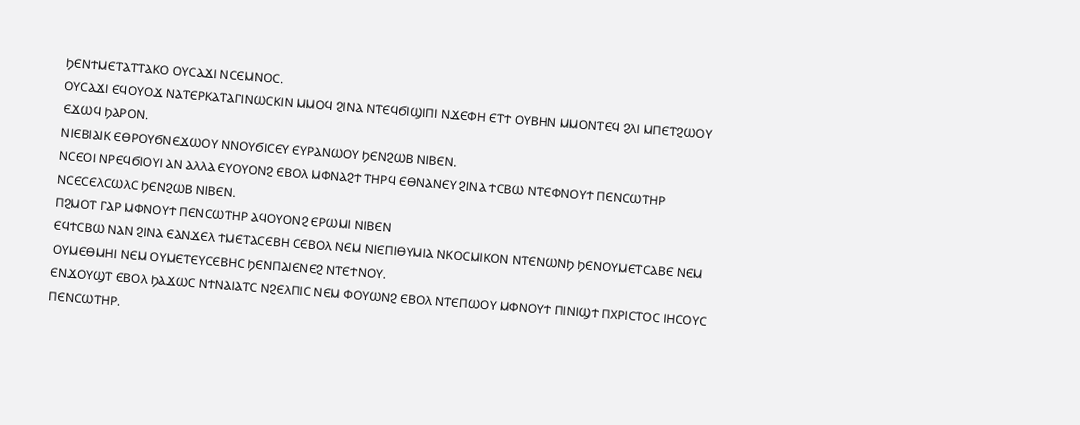ϦⲈⲚϮⲘⲈⲦⲀⲦⲦⲀⲔⲞ ⲞⲨⲤⲀϪⲒ ⲚⲤⲈⲘⲚⲞⲤ.
ⲞⲨⲤⲀϪⲒ ⲈϤⲞⲨⲞϪ ⲚⲀⲦⲈⲢⲔⲀⲦⲀⲄⲒⲚⲰⲤⲔⲒⲚ ⲘⲘⲞϤ ϨⲒⲚⲀ ⲚⲦⲈϤϬⲒϢⲒⲠⲒ ⲚϪⲈⲪⲎ ⲈⲦϮ ⲞⲨⲂⲎⲚ ⲘⲘⲞⲚⲦⲈϤ ϨⲖⲒ ⲘⲠⲈⲦϨⲰⲞⲨ ⲈϪⲰϤ ϦⲀⲢⲞⲚ.
ⲚⲒⲈⲂⲒⲀⲒⲔ ⲈⲐⲢⲞⲨϬⲚⲈϪⲰⲞⲨ ⲚⲚⲞⲨϬⲒⲤⲈⲨ ⲈⲨⲢⲀⲚⲰⲞⲨ ϦⲈⲚϨⲰⲂ ⲚⲒⲂⲈⲚ.
ⲚⲤⲈⲞⲒ ⲚⲢⲈϤϬⲒⲞⲨⲒ ⲀⲚ ⲀⲖⲖⲀ ⲈⲨⲞⲨⲞⲚϨ ⲈⲂⲞⲖ ⲘⲪⲚⲀϨϮ ⲦⲎⲢϤ ⲈⲐⲚⲀⲚⲈⲨ ϨⲒⲚⲀ ϮⲤⲂⲰ ⲚⲦⲈⲪⲚⲞⲨϮ ⲠⲈⲚⲤⲰⲦⲎⲢ ⲚⲤⲈⲤⲈⲖⲤⲰⲖⲤ ϦⲈⲚϨⲰⲂ ⲚⲒⲂⲈⲚ.
ⲠϨⲘⲞⲦ ⲄⲀⲢ ⲘⲪⲚⲞⲨϮ ⲠⲈⲚⲤⲰⲦⲎⲢ ⲀϤⲞⲨⲞⲚϨ ⲈⲢⲰⲘⲒ ⲚⲒⲂⲈⲚ
ⲈϤϮⲤⲂⲰ ⲚⲀⲚ ϨⲒⲚⲀ ⲈⲀⲚϪⲈⲖ ϮⲘⲈⲦⲀⲤⲈⲂⲎ ⲤⲈⲂⲞⲖ ⲚⲈⲘ ⲚⲒⲈⲠⲒⲐⲨⲘⲒⲀ ⲚⲔⲞⲤⲘⲒⲔⲞⲚ ⲚⲦⲈⲚⲰⲚϦ ϦⲈⲚⲞⲨⲘⲈⲦⲤⲀⲂⲈ ⲚⲈⲘ ⲞⲨⲘⲈⲐⲘⲎⲒ ⲚⲈⲘ ⲞⲨⲘⲈⲦⲈⲨⲤⲈⲂⲎⲤ ϦⲈⲚⲠⲀⲒⲈⲚⲈϨ ⲚⲦⲈϮⲚⲞⲨ.
ⲈⲚϪⲞⲨϢⲦ ⲈⲂⲞⲖ ϦⲀϪⲰⲤ ⲚϮⲚⲀⲒⲀⲦⲤ ⲚϨⲈⲖⲠⲒⲤ ⲚⲈⲘ ⲪⲞⲨⲰⲚϨ ⲈⲂⲞⲖ ⲚⲦⲈⲠⲰⲞⲨ ⲘⲪⲚⲞⲨϮ ⲠⲒⲚⲒϢϮ ⲠⲬⲢⲒⲤⲦⲞⲤ ⲒⲎⲤⲞⲨⲤ ⲠⲈⲚⲤⲰⲦⲎⲢ.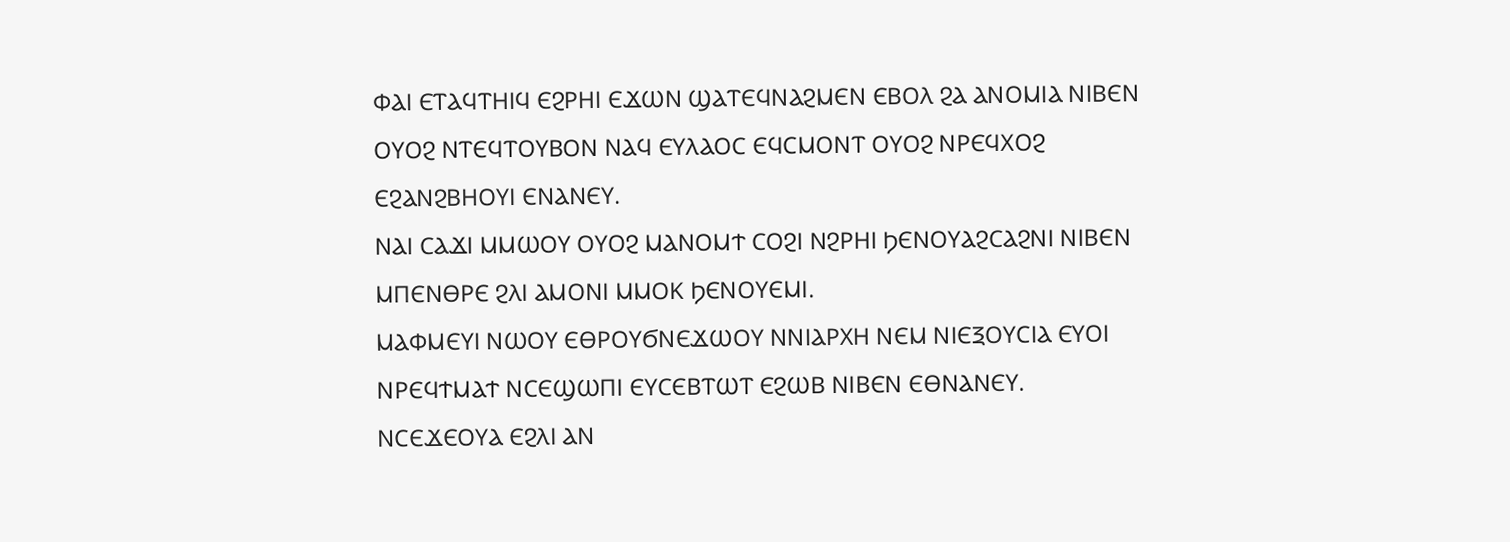ⲪⲀⲒ ⲈⲦⲀϤⲦⲎⲒϤ ⲈϨⲢⲎⲒ ⲈϪⲰⲚ ϢⲀⲦⲈϤⲚⲀϨⲘⲈⲚ ⲈⲂⲞⲖ ϨⲀ ⲀⲚⲞⲘⲒⲀ ⲚⲒⲂⲈⲚ ⲞⲨⲞϨ ⲚⲦⲈϤⲦⲞⲨⲂⲞⲚ ⲚⲀϤ ⲈⲨⲖⲀⲞⲤ ⲈϤⲤⲘⲞⲚⲦ ⲞⲨⲞϨ ⲚⲢⲈϤⲬⲞϨ ⲈϨⲀⲚϨⲂⲎⲞⲨⲒ ⲈⲚⲀⲚⲈⲨ.
ⲚⲀⲒ ⲤⲀϪⲒ ⲘⲘⲰⲞⲨ ⲞⲨⲞϨ ⲘⲀⲚⲞⲘϮ ⲤⲞϨⲒ ⲚϨⲢⲎⲒ ϦⲈⲚⲞⲨⲀϨⲤⲀϨⲚⲒ ⲚⲒⲂⲈⲚ ⲘⲠⲈⲚⲐⲢⲈ ϨⲖⲒ ⲀⲘⲞⲚⲒ ⲘⲘⲞⲔ ϦⲈⲚⲞⲨⲈⲘⲒ.
ⲘⲀⲪⲘⲈⲨⲒ ⲚⲰⲞⲨ ⲈⲐⲢⲞⲨϬⲚⲈϪⲰⲞⲨ ⲚⲚⲒⲀⲢⲬⲎ ⲚⲈⲘ ⲚⲒⲈⲜⲞⲨⲤⲒⲀ ⲈⲨⲞⲒ ⲚⲢⲈϤϮⲘⲀϮ ⲚⲤⲈϢⲰⲠⲒ ⲈⲨⲤⲈⲂⲦⲰⲦ ⲈϨⲰⲂ ⲚⲒⲂⲈⲚ ⲈⲐⲚⲀⲚⲈⲨ.
ⲚⲤⲈϪⲈⲞⲨⲀ ⲈϨⲖⲒ ⲀⲚ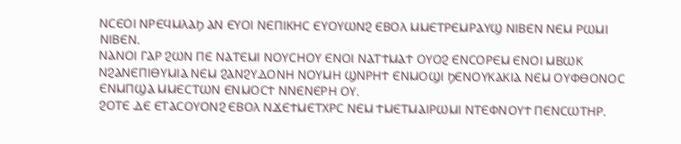ⲚⲤⲈⲞⲒ ⲚⲢⲈϤⲘⲖⲀϦ ⲀⲚ ⲈⲨⲞⲒ ⲚⲈⲠⲒⲔⲎⲤ ⲈⲨⲞⲨⲰⲚϨ ⲈⲂⲞⲖ ⲘⲘⲈⲦⲢⲈⲘⲢⲀⲨϢ ⲚⲒⲂⲈⲚ ⲚⲈⲘ ⲢⲰⲘⲒ ⲚⲒⲂⲈⲚ.
ⲚⲀⲚⲞⲒ ⲄⲀⲢ ϨⲰⲚ ⲠⲈ ⲚⲀⲦⲈⲘⲒ ⲚⲞⲨⲤⲎⲞⲨ ⲈⲚⲞⲒ ⲚⲀⲦϮⲘⲀϮ ⲞⲨⲞϨ ⲈⲚⲤⲞⲢⲈⲘ ⲈⲚⲞⲒ ⲘⲂⲰⲔ ⲚϨⲀⲚⲈⲠⲒⲐⲨⲘⲒⲀ ⲚⲈⲘ ϨⲀⲚϨⲨⲆⲞⲚⲎ ⲚⲞⲨⲘⲎ ϢⲚⲢⲎϮ ⲈⲚⲘⲞϢⲒ ϦⲈⲚⲞⲨⲔⲀⲔⲒⲀ ⲚⲈⲘ ⲞⲨⲪⲐⲞⲚⲞⲤ ⲈⲚⲘⲠϢⲀ ⲘⲘⲈⲤⲦⲰⲚ ⲈⲚⲘⲞⲤϮ ⲚⲚⲈⲚⲈⲢⲎ ⲞⲨ.
ϨⲞⲦⲈ ⲆⲈ ⲈⲦⲀⲤⲞⲨⲞⲚϨ ⲈⲂⲞⲖ ⲚϪⲈϮⲘⲈⲦⲬⲢⲤ ⲚⲈⲘ ϮⲘⲈⲦⲘⲀⲒⲢⲰⲘⲒ ⲚⲦⲈⲪⲚⲞⲨϮ ⲠⲈⲚⲤⲰⲦⲎⲢ.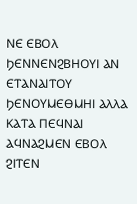ⲚⲈ ⲈⲂⲞⲖ ϦⲈⲚⲚⲈⲚϨⲂⲎⲞⲨⲒ ⲀⲚ ⲈⲦⲀⲚⲀⲒⲦⲞⲨ ϦⲈⲚⲞⲨⲘⲈⲐⲘⲎⲒ ⲀⲖⲖⲀ ⲔⲀⲦⲀ ⲠⲈϤⲚⲀⲒ ⲀϤⲚⲀϨⲘⲈⲚ ⲈⲂⲞⲖ ϨⲒⲦⲈⲚ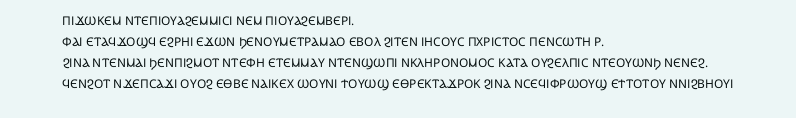ⲠⲒϪⲰⲔⲈⲘ ⲚⲦⲈⲠⲒⲞⲨⲀϨⲈⲘⲘⲒⲤⲒ ⲚⲈⲘ ⲠⲒⲞⲨⲀϨⲈⲘⲂⲈⲢⲒ.
ⲪⲀⲒ ⲈⲦⲀϤϪⲞϢϤ ⲈϨⲢⲎⲒ ⲈϪⲰⲚ ϦⲈⲚⲞⲨⲘⲈⲦⲢⲀⲘⲀⲞ ⲈⲂⲞⲖ ϨⲒⲦⲈⲚ ⲒⲎⲤⲞⲨⲤ ⲠⲬⲢⲒⲤⲦⲞⲤ ⲠⲈⲚⲤⲰⲦⲎ Ⲣ.
ϨⲒⲚⲀ ⲚⲦⲈⲚⲘⲀⲒ ϦⲈⲚⲠⲒϨⲘⲞⲦ ⲚⲦⲈⲪⲎ ⲈⲦⲈⲘⲘⲀⲨ ⲚⲦⲈⲚϢⲰⲠⲒ ⲚⲔⲖⲎⲢⲞⲚⲞⲘⲞⲤ ⲔⲀⲦⲀ ⲞⲨϨⲈⲖⲠⲒⲤ ⲚⲦⲈⲞⲨⲰⲚϦ ⲚⲈⲚⲈϨ.
ϤⲈⲚϨⲞⲦ ⲚϪⲈⲠⲤⲀϪⲒ ⲞⲨⲞϨ ⲈⲐⲂⲈ ⲚⲀⲒⲔⲈⲬ ⲰⲞⲨⲚⲒ ϮⲞⲨⲰϢ ⲈⲐⲢⲈⲔⲦⲀϪⲢⲞⲔ ϨⲒⲚⲀ ⲚⲤⲈϤⲒⲪⲢⲰⲞⲨϢ ⲈϮⲦⲞⲦⲞⲨ ⲚⲚⲒϨⲂⲎⲞⲨⲒ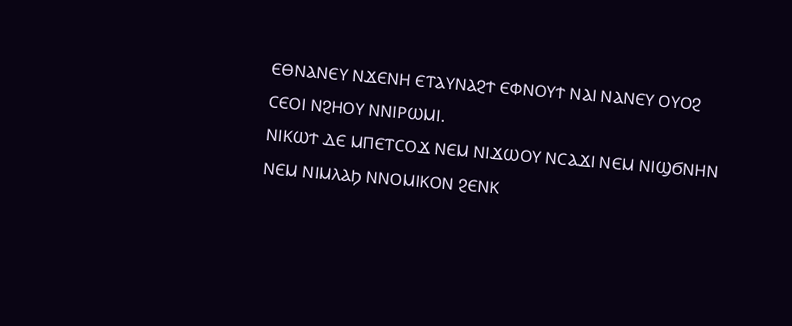ⲈⲐⲚⲀⲚⲈⲨ ⲚϪⲈⲚⲎ ⲈⲦⲀⲨⲚⲀϨϮ ⲈⲪⲚⲞⲨϮ ⲚⲀⲒ ⲚⲀⲚⲈⲨ ⲞⲨⲞϨ ⲤⲈⲞⲒ ⲚϨⲎⲞⲨ ⲚⲚⲒⲢⲰⲘⲒ.
ⲚⲒⲔⲰϮ ⲆⲈ ⲘⲠⲈⲦⲤⲞϪ ⲚⲈⲘ ⲚⲒϪⲰⲞⲨ ⲚⲤⲀϪⲒ ⲚⲈⲘ ⲚⲒϢϬⲚⲎⲚ ⲚⲈⲘ ⲚⲒⲘⲖⲀϦ ⲚⲚⲞⲘⲒⲔⲞⲚ ϨⲈⲚⲔ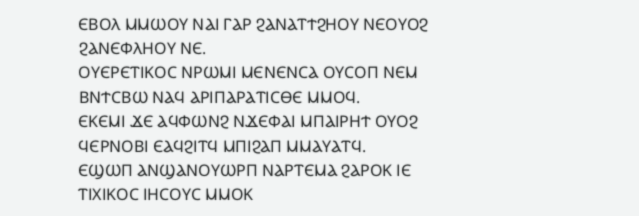ⲈⲂⲞⲖ ⲘⲘⲰⲞⲨ ⲚⲀⲒ ⲄⲀⲢ ϨⲀⲚⲀⲦϮϨⲎⲞⲨ ⲚⲈⲞⲨⲞϨ ϨⲀⲚⲈⲪⲖⲎⲞⲨ ⲚⲈ.
ⲞⲨⲈⲢⲈⲦⲒⲔⲞⲤ ⲚⲢⲰⲘⲒ ⲘⲈⲚⲈⲚⲤⲀ ⲞⲨⲤⲞⲠ ⲚⲈⲘ ⲂⲚϮⲤⲂⲰ ⲚⲀϤ ⲀⲢⲒⲠⲀⲢⲀⲦⲒⲤⲐⲈ ⲘⲘⲞϤ.
ⲈⲔⲈⲘⲒ ϪⲈ ⲀϤⲪⲰⲚϨ ⲚϪⲈⲪⲀⲒ ⲘⲠⲀⲒⲢⲎϮ ⲞⲨⲞϨ ϤⲈⲢⲚⲞⲂⲒ ⲈⲀϤϨⲒⲦϤ ⲘⲠⲒϨⲀⲠ ⲘⲘⲀⲨⲀⲦϤ.
ⲈϢⲰⲠ ⲀⲚϢⲀⲚⲞⲨⲰⲢⲠ ⲚⲀⲢⲦⲈⲘⲀ ϨⲀⲢⲞⲔ ⲒⲈ ⲦⲒⲬⲒⲔⲞⲤ ⲒⲎⲤⲞⲨⲤ ⲘⲘⲞⲔ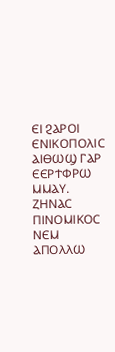ⲈⲒ ϨⲀⲢⲞⲒ ⲈⲚⲒⲔⲞⲠⲞⲖⲒⲤ ⲀⲒⲐⲰϢ ⲄⲀⲢ ⲈⲈⲢϮⲪⲢⲰ ⲘⲘⲀⲨ.
ⲌⲎⲚⲀⲤ ⲠⲒⲚⲞⲘⲒⲔⲞⲤ ⲚⲈⲘ ⲀⲠⲞⲖⲖⲰ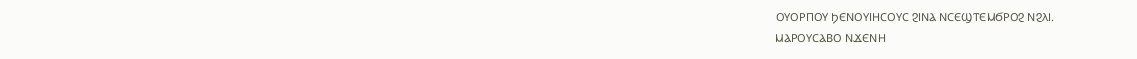ⲞⲨⲞⲢⲠⲞⲨ ϦⲈⲚⲞⲨⲒⲎⲤⲞⲨⲤ ϨⲒⲚⲀ ⲚⲤⲈϢⲦⲈⲘϬⲢⲞϨ ⲚϨⲖⲒ.
ⲘⲀⲢⲞⲨⲤⲀⲂⲞ ⲚϪⲈⲚⲎ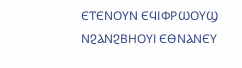ⲈⲦⲈⲚⲞⲨⲚ ⲈϤⲒⲪⲢⲰⲞⲨϢ ⲚϨⲀⲚϨⲂⲎⲞⲨⲒ ⲈⲐⲚⲀⲚⲈⲨ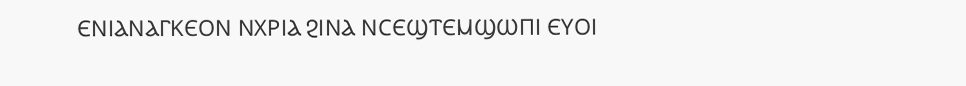ⲈⲚⲒⲀⲚⲀⲄⲔⲈⲞⲚ ⲚⲬⲢⲒⲀ ϨⲒⲚⲀ ⲚⲤⲈϢⲦⲈⲘϢⲰⲠⲒ ⲈⲨⲞⲒ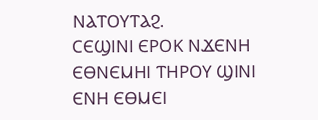ⲚⲀⲦⲞⲨⲦⲀϨ.
ⲤⲈϢⲒⲚⲒ ⲈⲢⲞⲔ ⲚϪⲈⲚⲎ ⲈⲐⲚⲈⲘⲎⲒ ⲦⲎⲢⲞⲨ ϢⲒⲚⲒ ⲈⲚⲎ ⲈⲐⲘⲈⲒ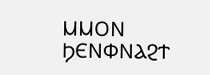ⲘⲘⲞⲚ ϦⲈⲚⲪⲚⲀϨϮ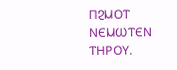ⲠϨⲘⲞⲦ ⲚⲈⲘⲰⲦⲈⲚ ⲦⲎⲢⲞⲨ.